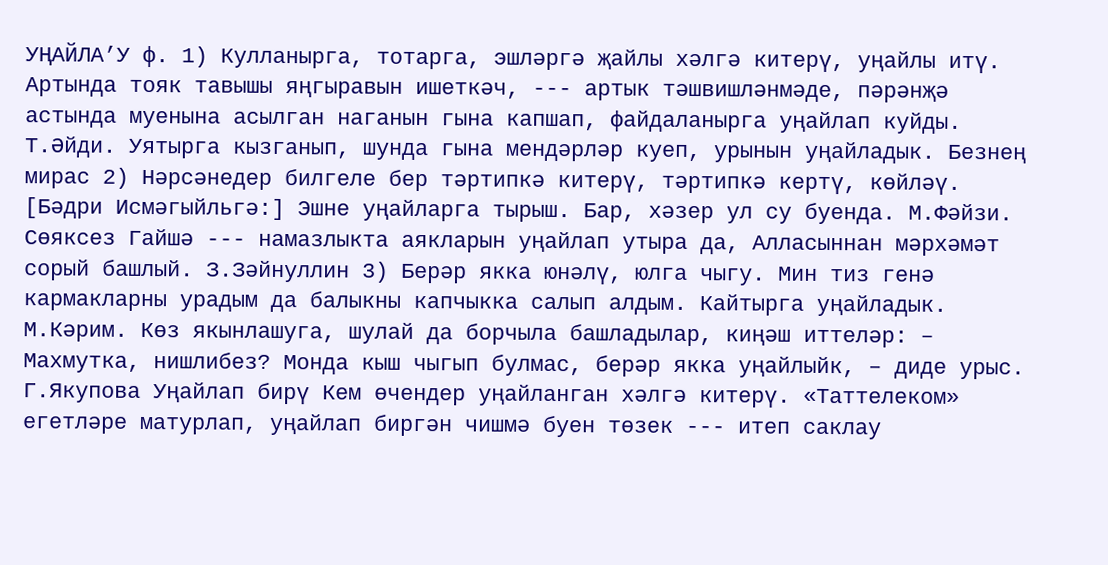УҢАЙЛА’У ф. 1) Кулланырга, тотарга, эшләргә җайлы хәлгә китерү, уңайлы итү. Артында тояк тавышы яңгыравын ишеткәч, --- артык тәшвишләнмәде, пәрәнҗә астында муенына асылган наганын гына капшап, файдаланырга уңайлап куйды. Т.Әйди. Уятырга кызганып, шунда гына мендәрләр куеп, урынын уңайладык. Безнең мирас 2) Нәрсәнедер билгеле бер тәртипкә китерү, тәртипкә кертү, көйләү. [Бәдри Исмәгыйльгә:] Эшне уңайларга тырыш. Бар, хәзер ул су буенда. М.Фәйзи. Сөяксез Гайшә --- намазлыкта аякларын уңайлап утыра да, Алласыннан мәрхәмәт сорый башлый. З.Зәйнуллин 3) Берәр якка юнәлү, юлга чыгу. Мин тиз генә кармакларны урадым да балыкны капчыкка салып алдым. Кайтырга уңайладык. М.Кәрим. Көз якынлашуга, шулай да борчыла башладылар, киңәш иттеләр: – Махмутка, нишлибез? Монда кыш чыгып булмас, берәр якка уңайлыйк, – диде урыс. Г.Якупова Уңайлап бирү Кем өчендер уңайланган хәлгә китерү. «Таттелеком» егетләре матурлап, уңайлап биргән чишмә буен төзек --- итеп саклау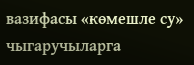вазифасы «көмешле су» чыгаручыларга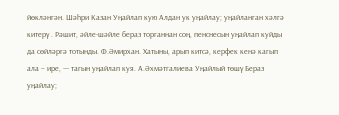йөкләнгән. Шәһри Казан Уңайлап кую Алдан ук уңайлау; уңайланган хәлгә китерү . Рәшит, әйле-шәйле бераз торганнан соң, пенснесын уңайлап куйды да сөйләргә тотынды. Ф.Әмирхан. Хатыны, арып китсә, керфек кенә кагып ала – ире, --- тагын уңайлап куя. А.Әхмәтгалиева Уңайлый төшү Бераз уңайлау;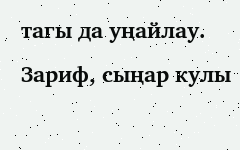тагы да уңайлау. Зариф, сыңар кулы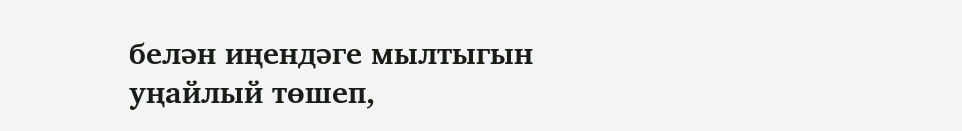белән иңендәге мылтыгын уңайлый төшеп,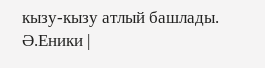кызу-кызу атлый башлады. Ә.Еники |